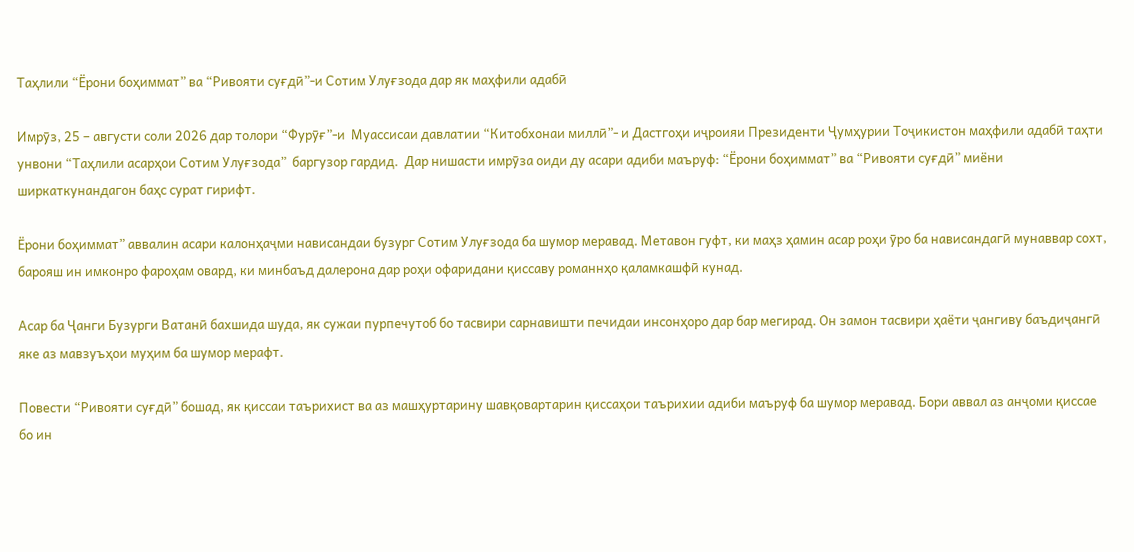Таҳлили “Ёрони боҳиммат” ва “Ривояти суғдӣ”-и Сотим Улуғзода дар як маҳфили адабӣ

Имрӯз, 25 – августи соли 2026 дар толори “Фурӯғ”-и  Муассисаи давлатии “Китобхонаи миллӣ”- и Дастгоҳи иҷроияи Президенти Ҷумҳурии Тоҷикистон маҳфили адабӣ таҳти унвони “Таҳлили асарҳои Сотим Улуғзода”  баргузор гардид.  Дар нишасти имрӯза оиди ду асари адиби маъруф: “Ёрони боҳиммат” ва “Ривояти суғдӣ” миёни ширкаткунандагон баҳс сурат гирифт.

Ёрони боҳиммат” аввалин асари калонҳаҷми нависандаи бузург Сотим Улуғзода ба шумор меравад. Метавон гуфт, ки маҳз ҳамин асар роҳи ӯро ба нависандагӣ мунаввар сохт, барояш ин имконро фароҳам овард, ки минбаъд далерона дар роҳи офаридани қиссаву романнҳо қаламкашфӣ кунад.

Асар ба Ҷанги Бузурги Ватанӣ бахшида шуда, як сужаи пурпечутоб бо тасвири сарнавишти печидаи инсонҳоро дар бар мегирад. Он замон тасвири ҳаёти ҷангиву баъдиҷангӣ яке аз мавзуъҳои муҳим ба шумор мерафт.

Повести “Ривояти суғдӣ” бошад, як қиссаи таърихист ва аз машҳуртарину шавқовартарин қиссаҳои таърихии адиби маъруф ба шумор меравад. Бори аввал аз анҷоми қиссае бо ин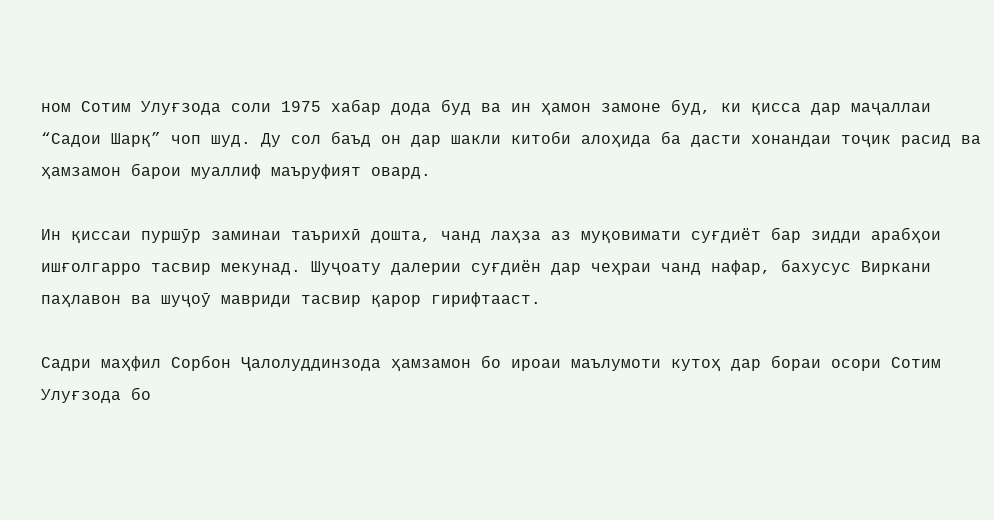ном Сотим Улуғзода соли 1975 хабар дода буд ва ин ҳамон замоне буд, ки қисса дар маҷаллаи “Садои Шарқ” чоп шуд. Ду сол баъд он дар шакли китоби алоҳида ба дасти хонандаи тоҷик расид ва ҳамзамон барои муаллиф маъруфият овард.

Ин қиссаи пуршӯр заминаи таърихӣ дошта, чанд лаҳза аз муқовимати суғдиёт бар зидди арабҳои ишғолгарро тасвир мекунад. Шуҷоату далерии суғдиён дар чеҳраи чанд нафар, бахусус Виркани паҳлавон ва шуҷоӯ мавриди тасвир қарор гирифтааст.

Садри маҳфил Сорбон Ҷалолуддинзода ҳамзамон бо ироаи маълумоти кутоҳ дар бораи осори Сотим Улуғзода бо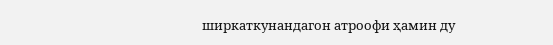ширкаткунандагон атроофи ҳамин ду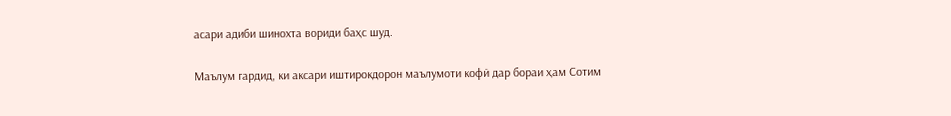асари адиби шинохта вориди баҳс шуд.

Маълум гардид, ки аксари иштирокдорон маълумоти кофӣ дар бораи ҳам Сотим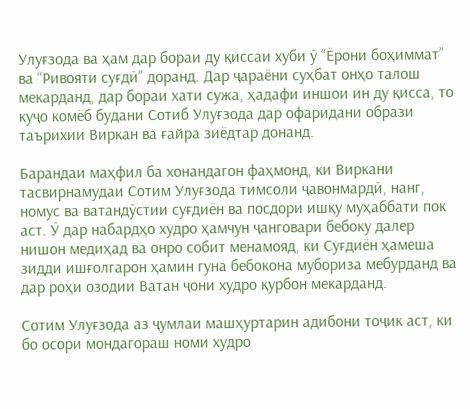Улуғзода ва ҳам дар бораи ду қиссаи хуби ӯ “Ёрони боҳиммат” ва “Ривояти суғдӣ” доранд. Дар ҷараёни суҳбат онҳо талош мекарданд, дар бораи хати сужа, ҳадафи иншои ин ду қисса, то куҷо комёб будани Сотиб Улуғзода дар офаридани образи таърихии Виркан ва ғайра зиёдтар донанд.

Барандаи маҳфил ба хонандагон фаҳмонд, ки Виркани тасвирнамудаи Сотим Улуғзода тимсоли ҷавонмардӣ, нанг, номус ва ватандӯстии суғдиён ва посдори ишқу муҳаббати пок аст. Ӯ дар набардҳо худро ҳамчун ҷанговари бебоку далер нишон медиҳад ва онро собит менамояд, ки Суғдиён ҳамеша зидди ишғолгарон ҳамин гуна бебокона мубориза мебурданд ва дар роҳи озодии Ватан ҷони худро қурбон мекарданд.

Сотим Улуғзода аз ҷумлаи машҳуртарин адибони тоҷик аст, ки бо осори мондагораш номи худро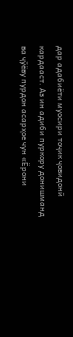дар адабиёти муосири тоҷик ҷовидонӣ кардааст. Аз ин адиби пуркору донишманд ва ҷӯёву пурдон асарҳое чун «Ёрони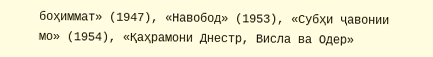боҳиммат» (1947), «Навобод» (1953), «Субҳи ҷавонии мо» (1954), «Қаҳрамони Днестр, Висла ва Одер»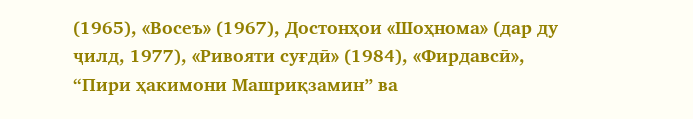(1965), «Восеъ» (1967), Достонҳои «Шоҳнома» (дар ду ҷилд, 1977), «Ривояти суғдӣ» (1984), «Фирдавсӣ», “Пири ҳакимони Машриқзамин” ва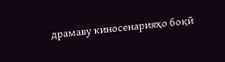драмаву киносенарияҳо боқӣ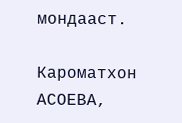мондааст.

Кароматхон АСОЕВА,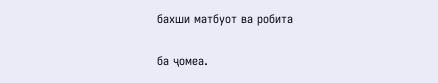бахши матбуот ва робита

ба ҷомеа.